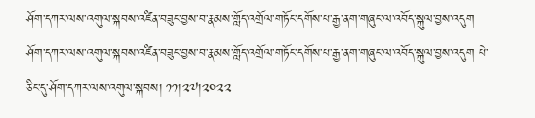ཤོག་དཀར་ལས་འགུལ་སྐབས་འཛིན་བཟུང་བྱས་བ་རྣམས་གློད་འགྲོལ་གཏོང་དགོས་པ་རྒྱ་ནག་གཞུང་ལ་འབོད་སྐུལ་བྱས་འདུག
ཤོག་དཀར་ལས་འགུལ་སྐབས་འཛིན་བཟུང་བྱས་བ་རྣམས་གློད་འགྲོལ་གཏོང་དགོས་པ་རྒྱ་ནག་གཞུང་ལ་འབོད་སྐུལ་བྱས་འདུག པེ་ཅིང་དུ་ཤོག་དཀར་ལས་འགུལ་སྐབས། ༡༡།༢༧།༢༠༢༢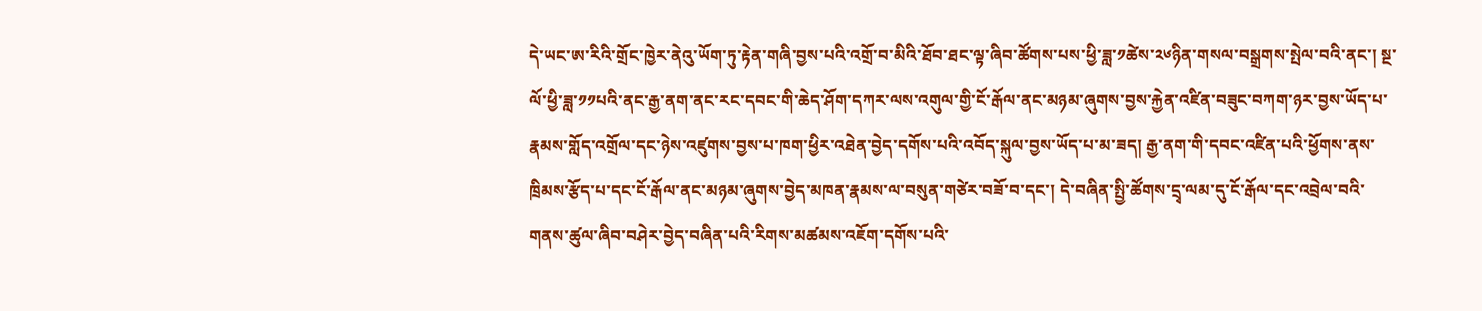དེ་ཡང་ཨ་རིའི་གྲོང་ཁྱེར་ནེའུ་ཡོག་ཏུ་རྟེན་གཞི་བྱས་པའི་འགྲོ་བ་མིའི་ཐོབ་ཐང་ལྟ་ཞིབ་ཚོགས་པས་ཕྱི་ཟླ་༡ཚེས་༢༦ཉིན་གསལ་བསྒྲགས་སྤེལ་བའི་ནང་། སྔ་ལོ་ཕྱི་ཟླ་༡༡པའི་ནང་རྒྱ་ནག་ནང་རང་དབང་གི་ཆེད་ཤོག་དཀར་ལས་འགུལ་གྱི་ངོ་རྒོལ་ནང་མཉམ་ཞུགས་བྱས་རྐྱེན་འཛིན་བཟུང་བཀག་ཉར་བྱས་ཡོད་པ་རྣམས་གློད་འགྲོལ་དང་ཉེས་འཛུགས་བྱས་པ་ཁག་ཕྱིར་འཐེན་བྱེད་དགོས་པའི་འབོད་སྐུལ་བྱས་ཡོད་པ་མ་ཟད། རྒྱ་ནག་གི་དབང་འཛིན་པའི་ཕྱོགས་ནས་ཁྲིམས་རྩོད་པ་དང་ངོ་རྒོལ་ནང་མཉམ་ཞུགས་བྱེད་མཁན་རྣམས་ལ་བསུན་གཙེར་བཟོ་བ་དང་། དེ་བཞིན་སྤྱི་ཚོགས་དྲྭ་ལམ་དུ་ངོ་རྒོལ་དང་འབྲེལ་བའི་གནས་ཚུལ་ཞིབ་བཤེར་བྱེད་བཞིན་པའི་རིགས་མཚམས་འཇོག་དགོས་པའི་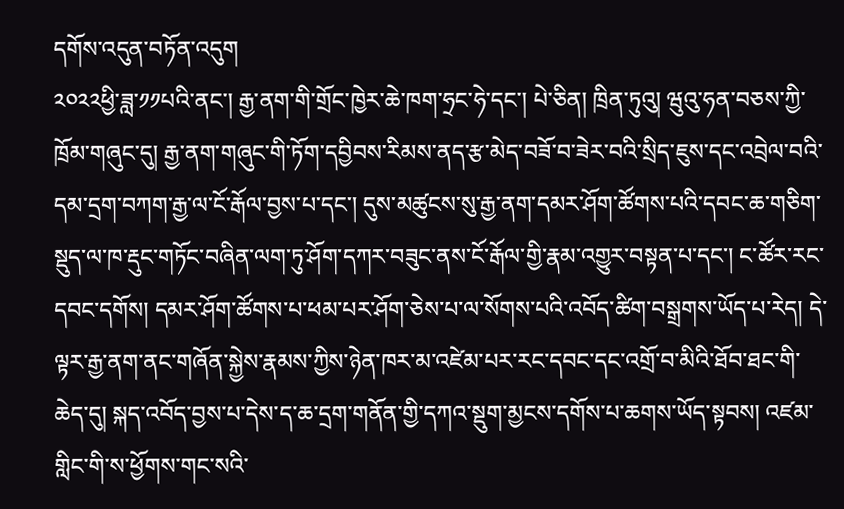དགོས་འདུན་བཏོན་འདུག
༢༠༢༢ཕྱི་ཟླ་༡༡པའི་ནང་། རྒྱ་ནག་གི་གྲོང་ཁྱེར་ཆེ་ཁག་ཧྲང་ཧེ་དང་། པེ་ཅིན། ཁྲིན་ཏུའུ། ཝུའུ་ཧན་བཅས་ཀྱི་ཁྲོམ་གཞུང་དུ། རྒྱ་ནག་གཞུང་གི་ཏོག་དབྱིབས་རིམས་ནད་རྩ་མེད་བཟོ་བ་ཟེར་བའི་སྲིད་ཇུས་དང་འབྲེལ་བའི་དམ་དྲག་བཀག་རྒྱ་ལ་ངོ་རྒོལ་བྱས་པ་དང་། དུས་མཚུངས་སུ་རྒྱ་ནག་དམར་ཤོག་ཚོགས་པའི་དབང་ཆ་གཅིག་སྡུད་ལ་ཁ་རྡུང་གཏོང་བཞིན་ལག་ཏུ་ཤོག་དཀར་བཟུང་ནས་ངོ་རྒོལ་གྱི་རྣམ་འགྱུར་བསྟན་པ་དང་། ང་ཚོར་རང་དབང་དགོས། དམར་ཤོག་ཚོགས་པ་ཕམ་པར་ཤོག་ཅེས་པ་ལ་སོགས་པའི་འབོད་ཚིག་བསྒྲགས་ཡོད་པ་རེད། དེ་ལྟར་རྒྱ་ནག་ནང་གཞོན་སྐྱེས་རྣམས་ཀྱིས་ཉེན་ཁར་མ་འཛེམ་པར་རང་དབང་དང་འགྲོ་བ་མིའི་ཐོབ་ཐང་གི་ཆེད་དུ། སྐད་འབོད་བྱས་པ་དེས་ད་ཆ་དྲག་གནོན་གྱི་དཀའ་སྡུག་མྱངས་དགོས་པ་ཆགས་ཡོད་སྟབས། འཛམ་གླིང་གི་ས་ཕྱོགས་གང་སའི་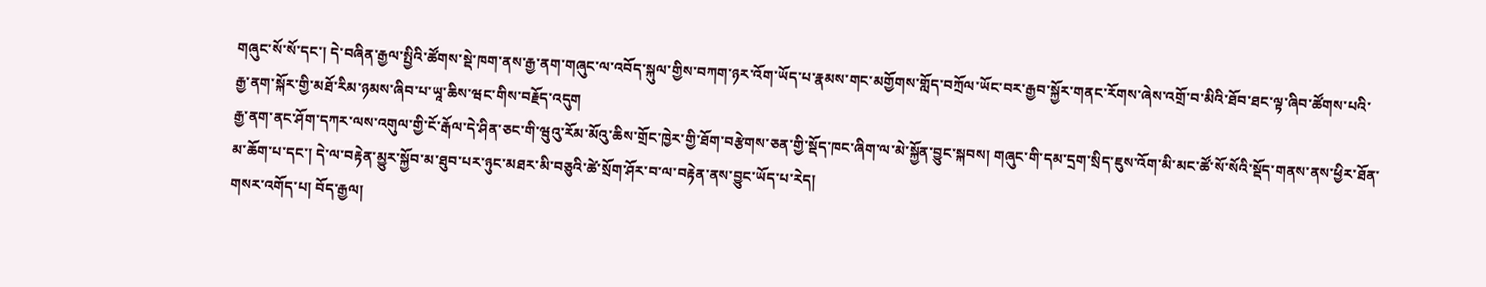གཞུང་སོ་སོ་དང་། དེ་བཞིན་རྒྱལ་སྤྱིའི་ཚོགས་སྡེ་ཁག་ནས་རྒྱ་ནག་གཞུང་ལ་འབོད་སྐུལ་གྱིས་བཀག་ཉར་འོག་ཡོད་པ་རྣམས་གང་མགྱོགས་གློད་བཀྲོལ་ཡོང་བར་རྒྱབ་སྐྱོར་གནང་རོགས་ཞེས་འགྲོ་བ་མིའི་ཐོབ་ཐང་ལྟ་ཞིབ་ཚོགས་པའི་རྒྱ་ནག་སྐོར་གྱི་མཐོ་རིམ་ཉམས་ཞིབ་པ་ཡཱ་ཆིས་ཝང་གིས་བརྗོད་འདུག
རྒྱ་ནག་ནང་ཤོག་དཀར་ལས་འགུལ་གྱི་ངོ་རྒོལ་དེ་ཤིན་ཅང་གི་ཝུའུ་རོམ་མོའུ་ཆིས་གྲོང་ཁྱེར་གྱི་ཐོག་བརྩེགས་ཅན་གྱི་སྡོད་ཁང་ཞིག་ལ་མེ་སྐྱོན་བྱུང་སྐབས། གཞུང་གི་དམ་དྲག་སྲིད་ཇུས་འོག་མི་མང་ཚོ་སོ་སོའི་སྡོད་གནས་ནས་ཕྱིར་ཐོན་མ་ཆོག་པ་དང་། དེ་ལ་བརྟེན་མྱུར་སྐྱོབ་མ་ཐུབ་པར་ཉུང་མཐར་མི་བཅུའི་ཚེ་སྲོག་ཤོར་བ་ལ་བརྟེན་ནས་བྱུང་ཡོད་པ་རེད།
གསར་འགོད་པ། བོད་རྒྱལ།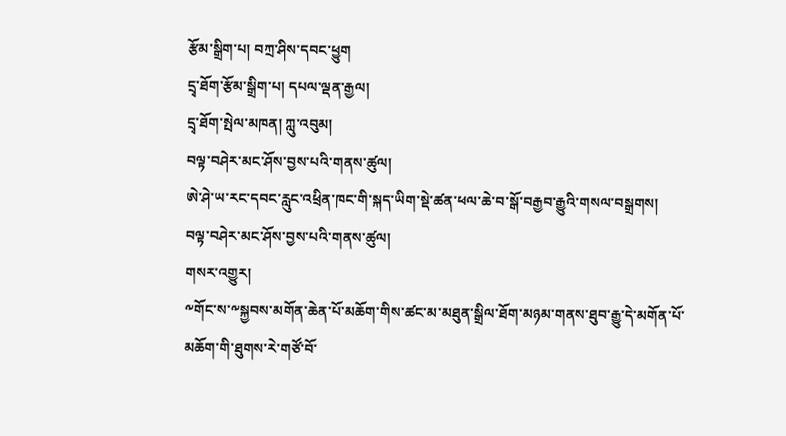རྩོམ་སྒྲིག་པ། བཀྲ་ཤིས་དབང་ཕྱུག
དྲྭ་ཐོག་རྩོམ་སྒྲིག་པ། དཔལ་ལྡན་རྒྱལ།
དྲྭ་ཐོག་སྤེལ་མཁན། ཀླུ་འབུམ།
བལྟ་བཤེར་མང་ཤོས་བྱས་པའི་གནས་ཚུལ།
ཨེ་ཤེ་ཡ་རང་དབང་རླུང་འཕྲིན་ཁང་གི་སྐད་ཡིག་སྡེ་ཚན་ཕལ་ཆེ་བ་སྒོ་བརྒྱབ་རྒྱུའི་གསལ་བསྒྲགས།
བལྟ་བཤེར་མང་ཤོས་བྱས་པའི་གནས་ཚུལ།
གསར་འགྱུར།
༸གོང་ས་༸སྐྱབས་མགོན་ཆེན་པོ་མཆོག་གིས་ཚང་མ་མཐུན་སྒྲིལ་ཐོག་མཉམ་གནས་ཐུབ་རྒྱུ་དེ་མགོན་པོ་མཆོག་གི་ཐུགས་རེ་གཙོ་བོ་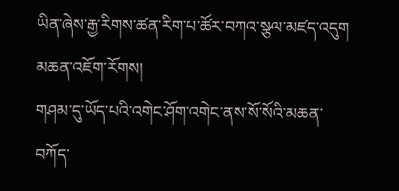ཡིན་ཞེས་རྒྱ་རིགས་ཚན་རིག་པ་ཚོར་བཀའ་སྩལ་མཛད་འདུག
མཆན་འཇོག་རོགས།
གཤམ་དུ་ཡོད་པའི་འགེང་ཤོག་འགེང་ནས་སོ་སོའི་མཆན་བཀོད་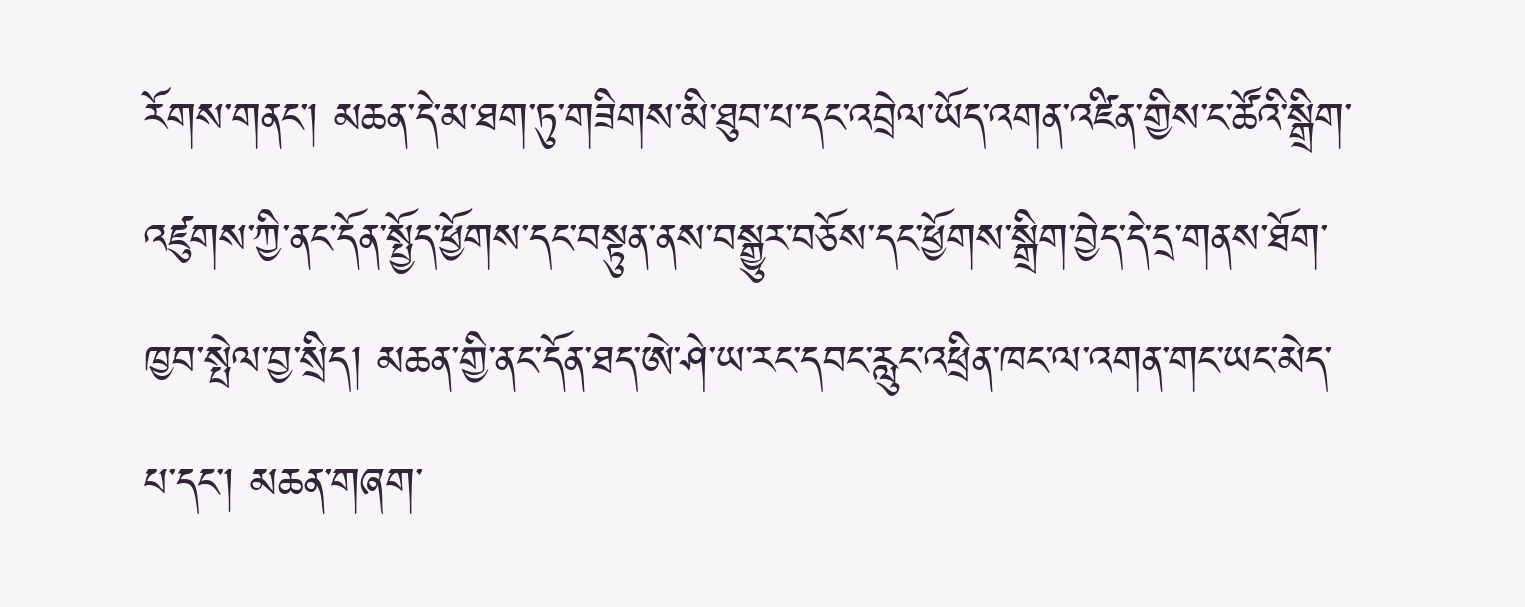རོགས་གནང་། མཆན་དེ་མ་ཐག་ཏུ་གཟིགས་མི་ཐུབ་པ་དང་འབྲེལ་ཡོད་འགན་འཛིན་གྱིས་ང་ཚོའི་སྒྲིག་འཛུགས་ཀྱི་ནང་དོན་སྤྱོད་ཕྱོགས་དང་བསྟུན་ནས་བསྒྱུར་བཅོས་དང་ཕྱོགས་སྒྲིག་བྱེད་དེ་དྲ་གནས་ཐོག་ཁྱབ་སྤེལ་བྱ་སྲིད། མཆན་གྱི་ནང་དོན་ཐད་ཨེ་ཤེ་ཡ་རང་དབང་རླུང་འཕྲིན་ཁང་ལ་འགན་གང་ཡང་མེད་པ་དང་། མཆན་གཞག་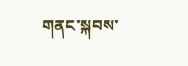གནང་སྐབས་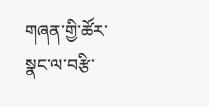གཞན་གྱི་ཚོར་སྣང་ལ་བརྩི་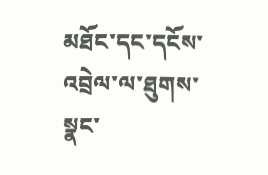མཐོང་དང་དངོས་འབྲེལ་ལ་ཐུགས་སྣང་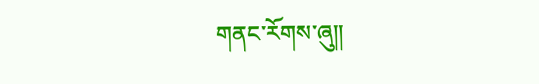གནང་རོགས་ཞུ༎